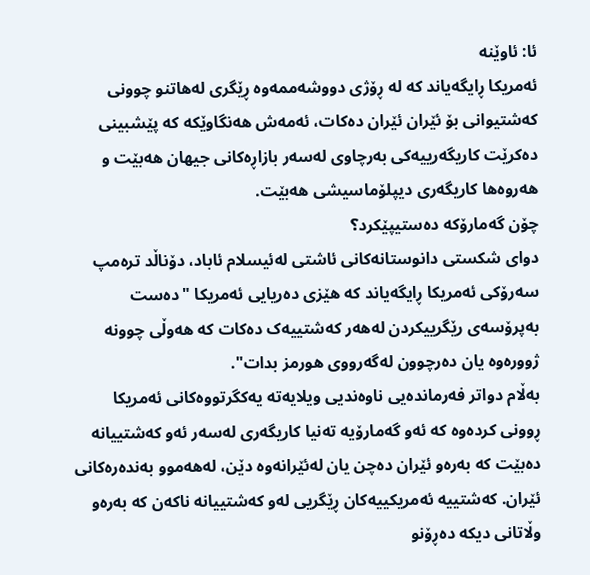ئا: ئاوێنە
ئەمریکا ڕایگەیاند کە لە ڕۆژی دووشەممەوە ڕێگری لەهاتنو چوونی کەشتیوانی بۆ ئێران ئێران دەکات، ئەمەش هەنگاوێکە کە پێشبینی دەکرێت کاریگەرییەکی بەرچاوی لەسەر بازاڕەکانی جیهان هەبێت و هەروەها کاریگەری دیپلۆماسیشی هەبێت.
چۆن گەمارۆکە دەستیپێکرد؟
دوای شکستی دانوستانەکانی ئاشتی لەئیسلام ئاباد، دۆناڵد ترەمپ سەرۆکی ئەمریکا ڕایگەیاند کە هێزی دەریایی ئەمریکا "دەست بەپرۆسەی رێگرییکردن لەهەر کەشتییەک دەکات کە هەوڵی چوونە ژوورەوە یان دەرچوون لەگەرووی هورمز بدات".
بەڵام دواتر فەرماندەیی ناوەندیی ویلایەتە یەکگرتووەکانی ئەمریکا ڕوونی کردەوە کە ئەو گەمارۆیە تەنیا کاریگەری لەسەر ئەو کەشتییانە دەبێت کە بەرەو ئێران دەچن یان لەئێرانەوە دێن، لەهەموو بەندەرەکانی ئێران. کەشتییە ئەمریکییەکان ڕێگریی لەو کەشتییانە ناکەن کە بەرەو وڵاتانی دیکە دەڕۆنو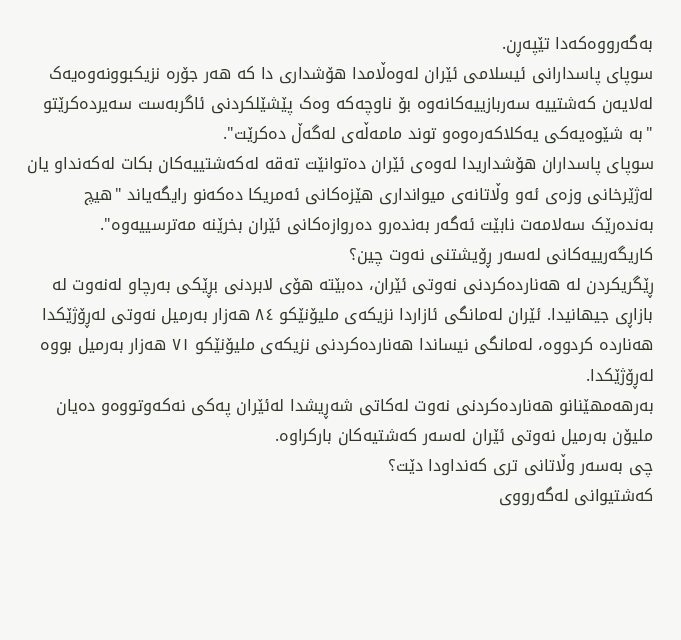بەگەرووەکەدا تێپەڕن.
سوپای پاسدارانی ئیسلامی ئێران لەوەڵامدا هۆشداری دا کە هەر جۆرە نزیکبوونەوەیەک لەلایەن کەشتییە سەربازییەکانەوە بۆ ناوچەکە وەک پێشێلکردنی ئاگربەست سەیردەکرێتو "بە شێوەیەکی یەکلاکەرەوەو توند مامەڵەی لەگەڵ دەکرێت".
سوپای پاسداران هۆشداریدا لەوەی ئێران دەتوانێت تەقە لەکەشتییەکان بکات لەکەنداو یان لەژێرخانی وزەی ئەو وڵاتانەی میوانداری هێزەکانی ئەمریکا دەکەنو رایگەیاند "هیچ بەندەرێک سەلامەت نابێت ئەگەر بەندەرو دەروازەکانی ئێران بخرێنە مەترسییەوە".
کاریگەرییەکانی لەسەر ڕۆیشتنی نەوت چین؟
ڕێگریکردن لە هەناردەکردنی نەوتی ئێران، دەبێتە هۆی لابردنی بڕێکی بەرچاو لەنەوت لە بازاڕی جیهانیدا. ئێران لەمانگی ئازاردا نزیکەی ملیۆنێکو ٨٤ هەزار بەرمیل نەوتی لەڕۆژێکدا هەناردە کردووە، لەمانگی نیساندا هەناردەکردنی نزیکەی ملیۆنێکو ٧١ هەزار بەرمیل بووە لەڕۆژێکدا.
بەرهەمهێنانو هەناردەکردنی نەوت لەکاتی شەڕیشدا لەئێران پەکی نەکەوتووەو دەیان ملیۆن بەرمیل نەوتی ئێران لەسەر کەشتیەکان بارکراوە.
چی بەسەر وڵاتانی تری کەنداودا دێت؟
کەشتیوانی لەگەرووی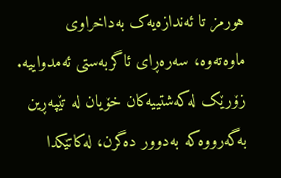هورمز تا ئەندازەیەک بەداخراوی ماوەتەوە، سەرەڕای ئاگربەستی ئەمدواییە. زۆرێک لەکەشتییەکان خۆیان لە تێپەڕین بەگەرووەکە بەدوور دەگرن، لەکاتێکدا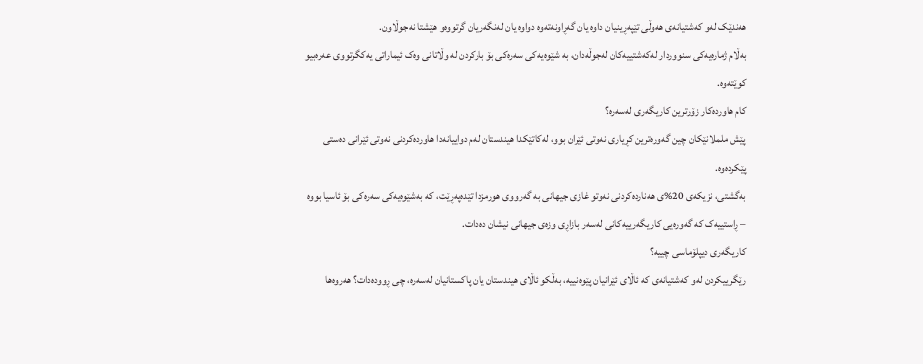هەندێک لەو کەشتیانەی هەوڵی تێپەڕینیان داوە یان گەڕاونەتەوە دواوە یان لەنگەریان گرتووەو هێشتا نەجوڵاون.
بەڵام ژمارەیەکی سنووردار لەکەشتییەکان لەجوڵەدان، بە شێوەیەکی سەرەکی بۆ بارکردن لە وڵاتانی وەک ئیماراتی یەکگرتووی عەرەبیو کوێتەوە.
کام هاوردەکار زۆرترین کاریگەری لەسەرە؟
پێش ململانێکان چین گەورەترین کڕیاری نەوتی ئێران بوو، لەکاتێکدا هیندستان لەم دواییانەدا هاوردەکردنی نەوتی ئێرانی دەستی پێکردەوە.
بەگشتی، نزیکەی 20%ی هەناردەکردنی نەوتو غازی جیهانی بە گەرووی هورمزدا تێدەپەڕێت، کە بەشێوەیەکی سەرەکی بۆ ئاسیا بووە – ڕاستییەک کە گەورەیی کاریگەرییەکانی لەسەر بازاڕی وزەی جیهانی نیشان دەدات.
کاریگەری دیپلۆماسی چییە؟
رێگرییکردن لەو کەشتیانەی کە ئاڵای ئێرانیان پێوەنییە، بەڵکو ئاڵای هیندستان یان پاکستانیان لەسەرە، چی ڕوودەدات؟ هەروەها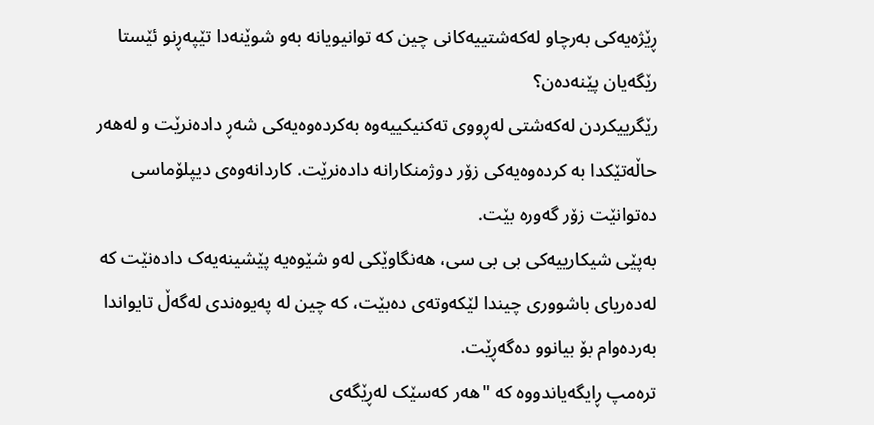ڕێژەیەکی بەرچاو لەکەشتییەکانی چین کە توانیویانە بەو شوێنەدا تێپەڕنو ئێستا رێگەیان پێنەدەن؟
رێگرییکردن لەکەشتی لەڕووی تەکنیکییەوە بەکردەوەیەکی شەڕ دادەنرێت و لەهەر حاڵەتێکدا بە کردەوەیەکی زۆر دوژمنکارانە دادەنرێت. کاردانەوەی دیپلۆماسی دەتوانێت زۆر گەورە بێت.
بەپێی شیکارییەکی بی بی سی، هەنگاوێکی لەو شێوەیە پێشینەیەک دادەنێت کە لەدەریای باشووری چیندا لێکەوتەی دەبێت، کە چین لە پەیوەندی لەگەڵ تایواندا بەردەوام بۆ بیانوو دەگەڕێت.
ترەمپ ڕایگەیاندووە کە "هەر کەسێک لەڕێگەی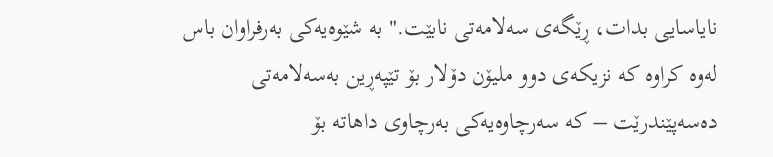نایاسایی بدات، ڕێگەی سەلامەتی نابێت." بە شێوەیەکی بەرفراوان باس لەوە کراوە کە نزیکەی دوو ملیۆن دۆلار بۆ تێپەڕین بەسەلامەتی دەسەپێندرێت – کە سەرچاوەیەکی بەرچاوی داهاتە بۆ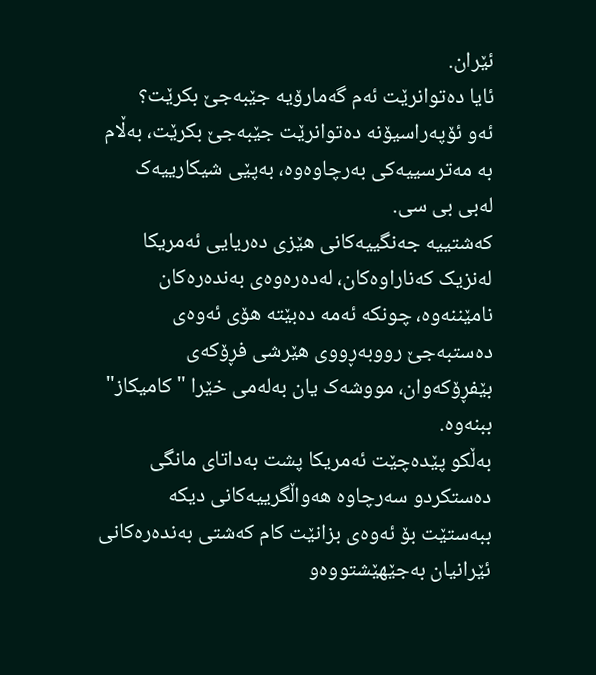ئێران.
ئایا دەتوانرێت ئەم گەمارۆیە جێبەجێ بکرێت؟
ئەو ئۆپەراسیۆنە دەتوانرێت جێبەجێ بکرێت، بەڵام بە مەترسییەکی بەرچاوەوە، بەپێی شیکارییەک لەبی بی سی.
کەشتییە جەنگییەکانی هێزی دەریایی ئەمریکا لەنزیک کەناراوەکان، لەدەرەوەی بەندەرەکان نامێننەوە، چونکە ئەمە دەبێتە هۆی ئەوەی دەستبەجێ رووبەڕووی هێرشی فڕۆکەی بێفڕۆکەوان، مووشەک یان بەلەمی خێرا "کامیکاز" ببنەوە.
بەڵکو پێدەچێت ئەمریکا پشت بەداتای مانگی دەستکردو سەرچاوە هەواڵگرییەکانی دیکە ببەستێت بۆ ئەوەی بزانێت کام کەشتی بەندەرەکانی ئێرانیان بەجێهێشتووەو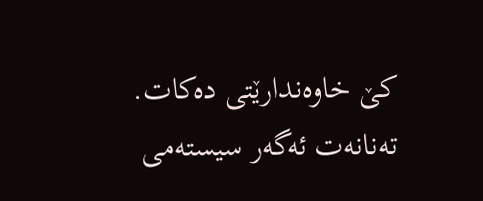کێ خاوەندارێتی دەکات.
تەنانەت ئەگەر سیستەمی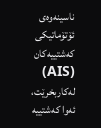ناسینەوەی ئۆتۆماتیکی کەشتییەکان (AIS) لەکاربخرێت، ئەوا کەشتییە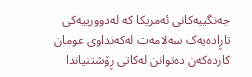جەنگییەکانی ئەمریکا کە لەدوورییەکی تاڕادەیەک سەلامەت لەکەنداوی عومان کاردەکەن دەتوانن لەکاتی ڕۆشتنیاندا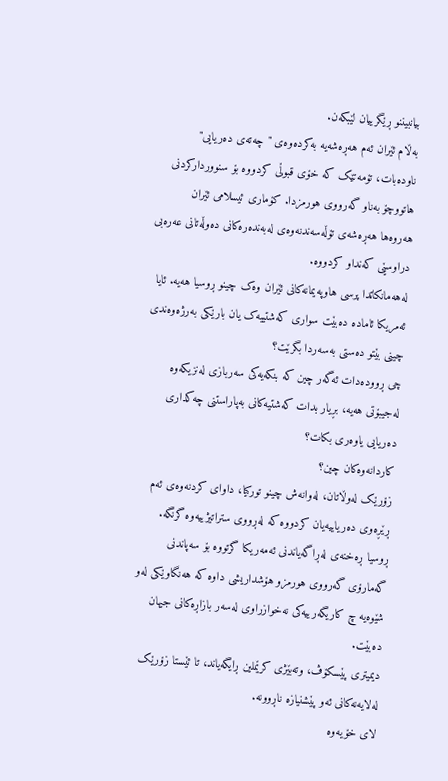بیانبیننو ڕێگرییان لێبکەن.
بەڵام ئێران ئەم هەڕەشەیە بەکردەوەی "چەتەی دەریایی" ناودەبات، تۆمەتێک کە خۆی قبوڵی کردووە بۆ سنووردارکردنی هاتووچۆ بەناو گەرووی هورمزدا. کۆماری ئیسلامی ئێران هەروەها هەڕەشەی تۆڵەسەندنەوەی لەبەندەرەکانی دەوڵەتانی عەرەبی دراوسێی کەنداو کردووە.
لەهەمانکاتدا پرسی هاوپەیمانەکانی ئێران وەک چینو ڕوسیا هەیە. ئایا ئەمریکا ئامادە دەبێت سواری کەشتییەک یان بارێکی بەرژەوەندی چینی بێتو دەستی بەسەردا بگرێت؟
چی ڕوودەدات ئەگەر چین کە بنکەیەکی سەربازی لەنزیکەوە لەجیبۆتی هەیە، بڕیار بدات کەشتیەکانی بەپاراستنی چەکداری دەریایی یاوەری بکات؟
کاردانەوەکان چین؟
زۆرێک لەوڵاتان، لەوانەش چینو تورکیا، داوای کردنەوەی ئەم ڕێڕەوی دەریاییەیان کردووە کە لەڕووی ستراتیژییەوە گرنگە.
ڕوسیا ڕەخنەی لەڕاگەیاندنی ئەمەریکا گرتووە بۆ سەپاندنی گەمارۆی گەرووی هورمزو هۆشداریشی داوە کە هەنگاوێکی لەو شێوەیە چ کاریگەرییەکی نەخوازراوی لەسەر بازاڕەکانی جیهان دەبێت.
دیمیتری پێسکۆڤ، وتەبێژی کرێملین ڕایگەیاند، تا ئێستا زۆرێک لەلایەنەکانی ئەو پێشنیازە ناڕوونە.
لای خۆیەوە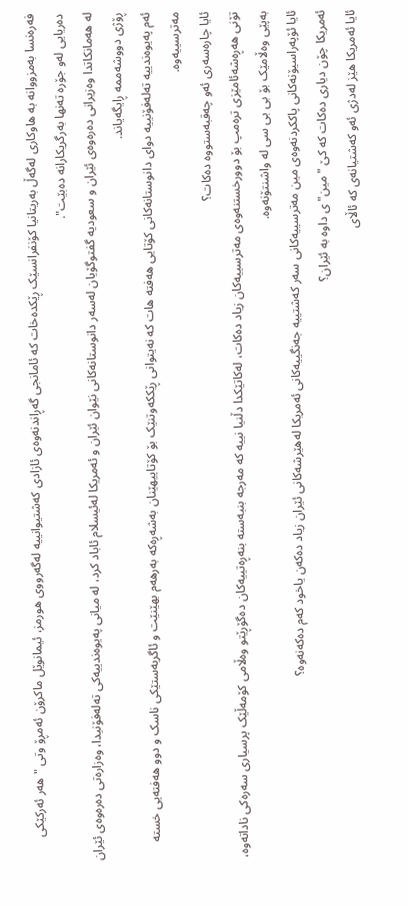فەرەنسا بەمزووانە بە هاوکاری لەگەڵ بەریتانیا کۆنفرانسێک ڕێکدەخات کە ئامانجی گەڕاندنەوەی ئازادی کەشتیوانییە لەگەرووی هورمز، ئیمانوێل ماکرۆن ئەمڕۆ وتی "هەر ئەرکێکی دەریایی لەو جۆرە تەنها بەرگریکارانە دەبێت".
لە هەمانکاتدا وەزیرانی دەرەوەی ئێران و سعودیە گفتوگۆیان لەسەر دانوستانەکانی نێوان ئێران و ئەمریکا لەئیسلام ئاباد کرد، لە میانی پەیوەندییەکی تەلەفۆنیدا، وەزارەتی دەرەوەی ئێران ڕۆژی دووشەممە ڕایگەیاند.
ئەم پەیوەندییە تەلەفۆنییە دوای دانوستانەکانی کۆتایی هەفتە هات کە نەیتوانی ڕێککەوتنێک بۆ کۆتاییهێنان بەشەڕەکە بەرهەم بهێنێت و ئاگربەستێکی ناسک و دوو هەفتەیی خستە مەترسییەوە.
ئایا چارەسەری ئەو چەقبەستووە دەکات؟
تۆنی هەڕەشەئامێزی ترەمپ بۆ دوورخستنەوەی مەترسییەکان زیاد دەکات، لەکاتێکدا دڵنیا نییە کە مەرجە بنبەستە بنەڕەتییەکان دەگۆڕێتو وەڵامی کۆمەڵێک پرسیاری سەرەکی ناداتەوە، بەپێی وەڵامێک بۆ بی بی سی لە واشنتۆنەوە.
ئایا ئۆپەراسیۆنەکانی پاککردنەوەی مین مەترسییەکانی سەر کەشتییە جەنگییەکانی ئەمریکا لەهێرشەکانی ئێران زیاد دەکەن یاخود کەم دەکەنەوە؟
ئەمریکا چۆن دیاری دەکات کە کێ "مین"ی داوە بە ئێران؟
ئایا ئەمریکا هێز لەدژی ئەو کەشتیانەی کە ئاڵای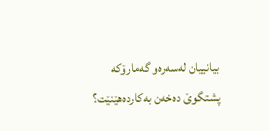بیانییان لەسەرەو گەمارۆکە پشتگوێ دەخەن بەکاردەهێنێت؟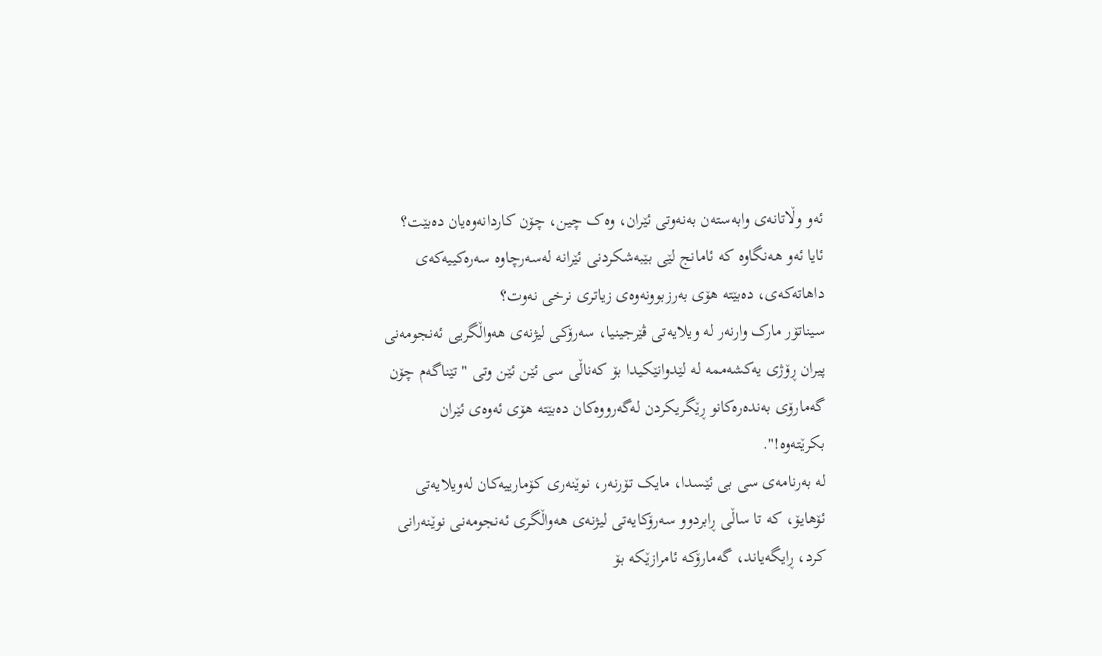ئەو وڵاتانەی وابەستەن بەنەوتی ئێران، وەک چین، چۆن کاردانەوەیان دەبێت؟
ئایا ئەو هەنگاوە کە ئامانج لێی بێبەشکردنی ئێرانە لەسەرچاوە سەرەکییەکەی داهاتەکەی، دەبێتە هۆی بەرزبوونەوەی زیاتری نرخی نەوت؟
سیناتۆر مارک وارنەر لە ویلایەتی ڤێرجینیا، سەرۆکی لیژنەی هەواڵگریی ئەنجومەنی پیران ڕۆژی یەکشەممە لە لێدوانێکیدا بۆ کەناڵی سی ئێن ئێن وتی "تێناگەم چۆن گەمارۆی بەندەرەکانو ڕێگریکردن لەگەرووەکان دەبێتە هۆی ئەوەی ئێران بکرێتەوە!".
لە بەرنامەی سی بی ئێسدا، مایک تۆرنەر، نوێنەری کۆمارییەکان لەویلایەتی ئۆهایۆ، کە تا ساڵی ڕابردوو سەرۆکایەتی لیژنەی هەواڵگری ئەنجومەنی نوێنەرانی کرد، ڕایگەیاند، گەمارۆکە ئامرازێکە بۆ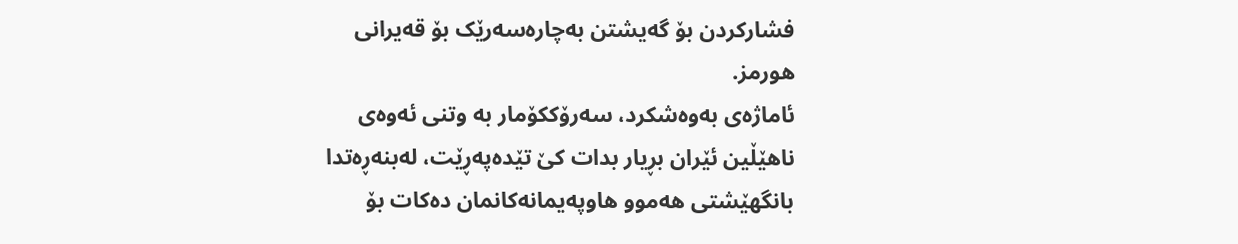فشارکردن بۆ گەیشتن بەچارەسەرێک بۆ قەیرانی هورمز.
ئاماژەی بەوەشکرد، سەرۆککۆمار بە وتنی ئەوەی ناهێڵین ئێران بڕیار بدات کێ تێدەپەڕێت، لەبنەڕەتدا بانگهێشتی هەموو هاوپەیمانەکانمان دەکات بۆ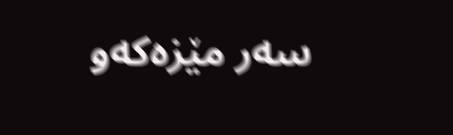سەر مێزەکەو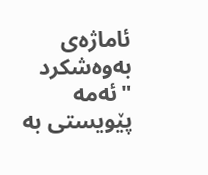ئاماژەی بەوەشکرد "ئەمە پێویستی بە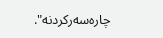چارەسەرکردنە".